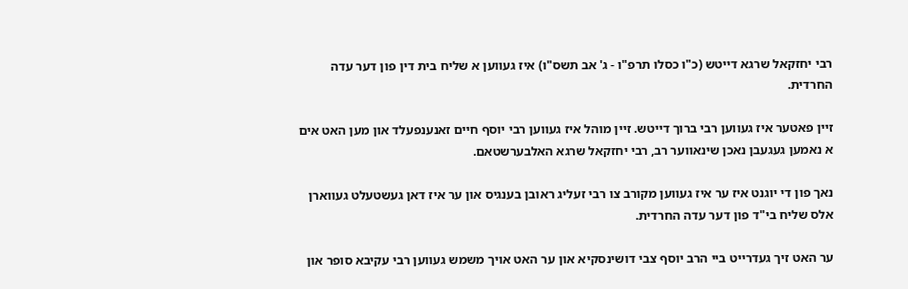רבי יחזקאל שרגא דייטש (כ"ו כסלו תרפ"ו - ג' אב תשס"ו) איז געווען א שליח בית דין פון דער עדה החרדית.

זיין פאטער איז געווען רבי ברוך דייטש. זיין מוהל איז געווען רבי יוסף חיים זאנענפעלד און מען האט אים א נאמען געגעבן נאכן שינאווער רב, רבי יחזקאל שרגא האלבערשטאם.

נאך פון די יוגנט איז ער איז געווען מקורב צו רבי זעליג ראובן בענגיס און ער איז דאן געשטעלט געווארן אלס שליח בי"ד פון דער עדה החרדית.

ער האט זיך געדרייט ביי הרב יוסף צבי דושינסקיא און ער האט אויך משמש געווען רבי עקיבא סופר און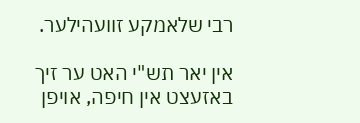רבי שלאמקע זוועהילער.

אין יאר תש"י האט ער זיך באזעצט אין חיפה, אויפן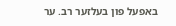באפעל פון בעלזער רב. ער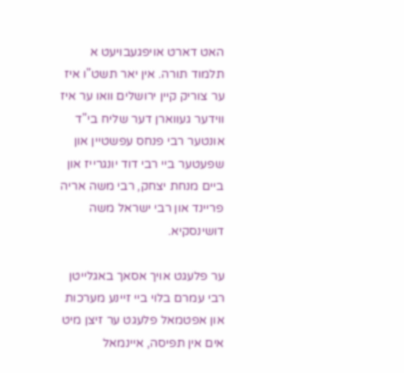האט דארט אויפגעבויעט א תלמוד תורה. אין יאר תשט"ו איז ער צוריק קיין ירושלים וואו ער איז ווידער געווארן דער שליח בי"ד אונטער רבי פנחס עפשטיין און שפעטער ביי רבי דוד יונגרייז און ביים מנחת יצחק, רבי משה אריה פריינד און רבי ישראל משה דושינסקיא.

ער פלעגט אויך אסאך באגלייטן רבי עמרם בלוי ביי זיינע מערכות און אפטמאל פלעגט ער זיצן מיט אים אין תפיסה, איינמאל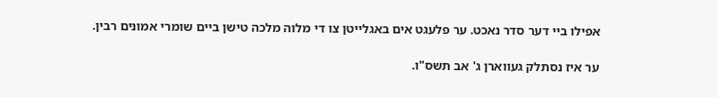אפילו ביי דער סדר נאכט. ער פלעגט אים באגלייטן צו די מלוה מלכה טישן ביים שומרי אמונים רבין.

ער איז נסתלק געווארן ג' אב תשס"ו.